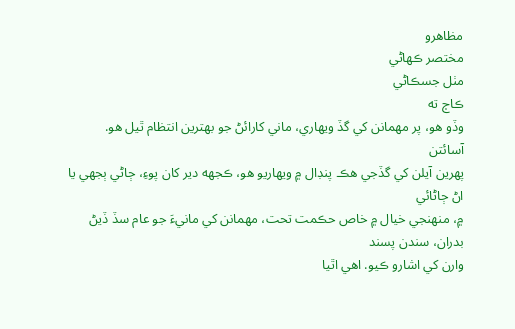مظاھرو
مختصر ڪھاڻي
مٺل جسڪاڻي
ڪاڄ ته
وڏو ھو، پر مھمانن کي گڏ ويھاري، ماني کارائڻ جو بھترين انتظام ٿيل ھو.
آسائتن
پھرين آيلن کي گڏجي ھڪ پنڊال ۾ ويھاريو ھو، ڪجھه دير کان پوءِ، ڄاڻي ٻجھي يا اڻ ڄاڻائي
۾، منھنجي خيال ۾ خاص حڪمت تحت، مھمانن کي مانيءَ جو عام سڏ ڏيڻ بدران، سندن پسند
وارن کي اشارو ڪيو. اھي اٿيا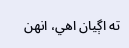ته اڳيان اھي، انھن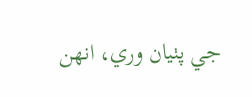جي پٺيان وري، انھن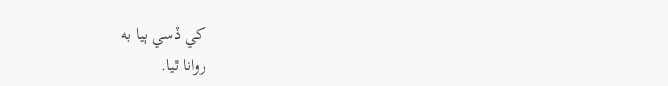کي ڏسي ٻيا به
روانا ٿيا.